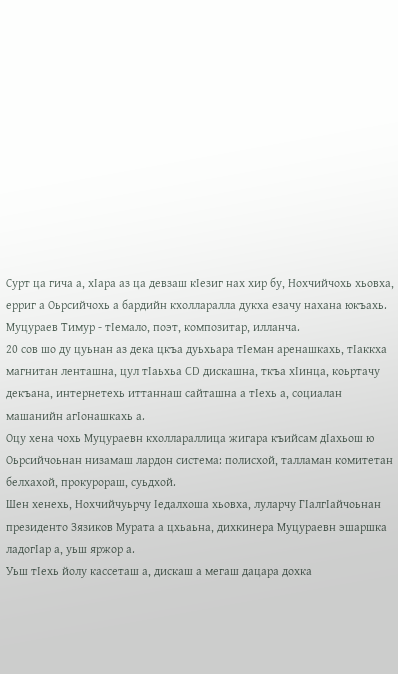Сурт ца гича а, хIара аз ца девзаш кIезиг нах хир бу, Нохчийчохь хьовха, ерриг а Оьрсийчохь а бардийн кхолларалла дукха езачу нахана юкъахь. Муцураев Тимур - тIемало, поэт, композитар, илланча.
20 сов шо ду цуьнан аз дека цкъа дуьхьара тIеман аренашкахь, тIаккха магнитан ленташна, цул тIаьхьа CD дискашна, ткъа хIинца, коьртачу декъана, интернетехь иттаннаш сайташна а тIехь а, социалан машанийн агIонашкахь а.
Оцу хена чохь Муцураевн кхоллараллица жигара къийсам дIахьош ю Оьрсийчоьнан низамаш лардон система: полисхой, талламан комитетан белхахой, прокурораш, суьдхой.
Шен хенехь, Нохчийчуьрчу Iедалхоша хьовха, луларчу ГIалгIайчоьнан президенто Зязиков Мурата а цхьаьна, дихкинера Муцураевн эшаршка ладогIар а, уьш яржор а.
Уьш тIехь йолу кассеташ а, дискаш а мегаш дацара дохка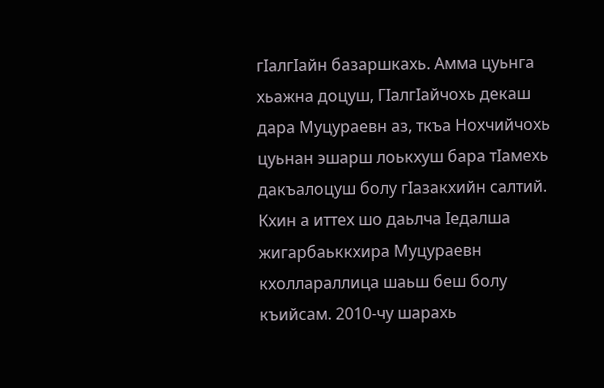гIалгIайн базаршкахь. Амма цуьнга хьажна доцуш, ГIалгIайчохь декаш дара Муцураевн аз, ткъа Нохчийчохь цуьнан эшарш лоькхуш бара тIамехь дакъалоцуш болу гIазакхийн салтий.
Кхин а иттех шо даьлча Iедалша жигарбаьккхира Муцураевн кхоллараллица шаьш беш болу къийсам. 2010-чу шарахь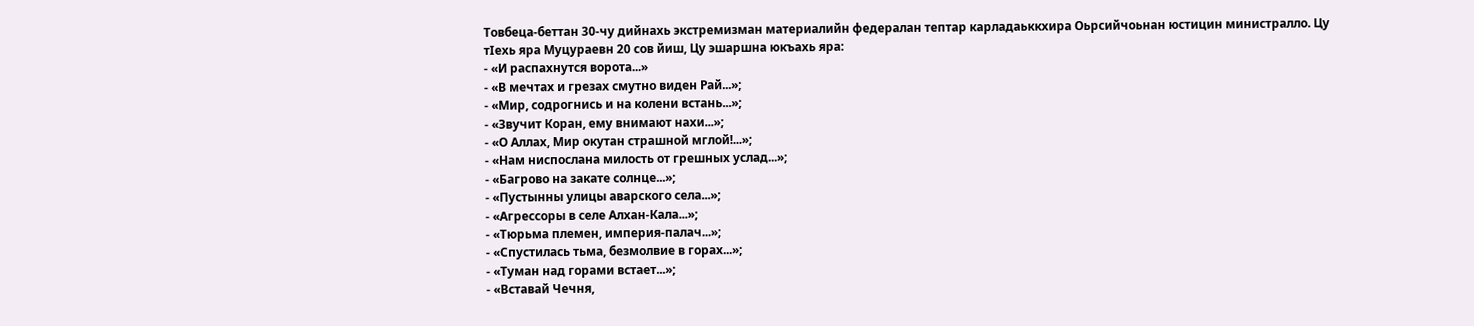Товбеца-беттан 30-чу дийнахь экстремизман материалийн федералан тептар карладаьккхира Оьрсийчоьнан юстицин министралло. Цу тIехь яра Муцураевн 20 сов йиш, Цу эшаршна юкъахь яра:
- «И распахнутся ворота...»
- «В мечтах и грезах смутно виден Рай...»;
- «Мир, содрогнись и на колени встань...»;
- «Звучит Коран, ему внимают нахи...»;
- «О Аллах, Мир окутан страшной мглой!...»;
- «Нам ниспослана милость от грешных услад...»;
- «Багрово на закате солнце...»;
- «Пустынны улицы аварского села...»;
- «Агрессоры в селе Алхан-Кала...»;
- «Тюрьма племен, империя-палач...»;
- «Спустилась тьма, безмолвие в горах...»;
- «Туман над горами встает...»;
- «Вставай Чечня,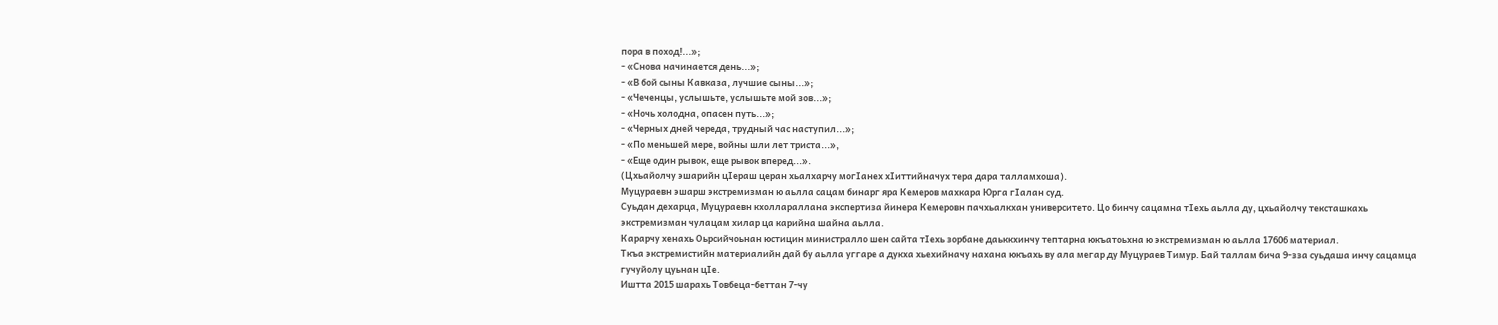пора в поход!...»;
- «Снова начинается день...»;
- «В бой сыны Кавказа, лучшие сыны...»;
- «Чеченцы, услышьте, услышьте мой зов...»;
- «Ночь холодна, опасен путь...»;
- «Черных дней череда, трудный час наступил...»;
- «По меньшей мере, войны шли лет триста...»,
- «Еще один рывок, еще рывок вперед...».
(Цхьайолчу эшарийн цIераш церан хьалхарчу могIанех хIиттийначух тера дара талламхоша).
Муцураевн эшарш экстремизман ю аьлла сацам бинарг яра Кемеров махкара Юрга гIалан суд.
Суьдан дехарца, Муцураевн кхоллараллана экспертиза йинера Кемеровн пачхьалкхан университето. Цо бинчу сацамна тIехь аьлла ду, цхьайолчу тексташкахь экстремизман чулацам хилар ца карийна шайна аьлла.
Карарчу хенахь Оьрсийчоьнан юстицин министралло шен сайта тIехь зорбане даьккхинчу тептарна юкъатоьхна ю экстремизман ю аьлла 17606 материал.
Ткъа экстремистийн материалийн дай бу аьлла уггаре а дукха хьехийначу нахана юкъахь ву ала мегар ду Муцураев Тимур. Бай таллам бича 9-зза суьдаша инчу сацамца гучуйолу цуьнан цIе.
Иштта 2015 шарахь Товбеца-беттан 7-чу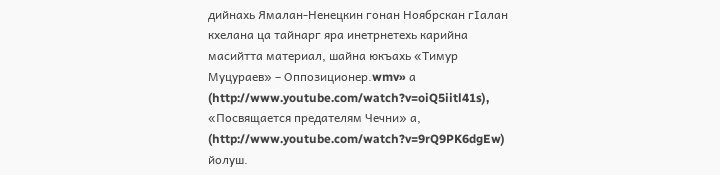дийнахь Ямалан-Ненецкин гонан Ноябрскан гIалан кхелана ца тайнарг яра инетрнетехь карийна масийтта материал, шайна юкъахь «Тимур Муцураев» – Оппозиционер.wmv» а (http://www.youtube.com/watch?v=oiQ5iitl41s), «Посвящается предателям Чечни» а, (http://www.youtube.com/watch?v=9rQ9PK6dgEw) йолуш.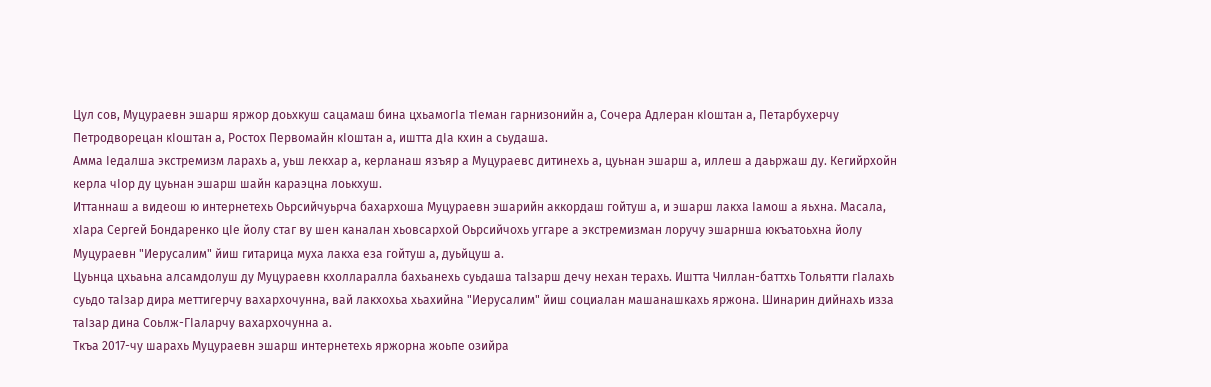Цул сов, Муцураевн эшарш яржор доьхкуш сацамаш бина цхьамогIа тIеман гарнизонийн а, Сочера Адлеран кIоштан а, Петарбухерчу Петродворецан кIоштан а, Ростох Первомайн кIоштан а, иштта дIа кхин а сьудаша.
Амма Iедалша экстремизм ларахь а, уьш лекхар а, керланаш язъяр а Муцураевс дитинехь а, цуьнан эшарш а, иллеш а даьржаш ду. Кегийрхойн керла чIор ду цуьнан эшарш шайн караэцна лоькхуш.
Иттаннаш а видеош ю интернетехь Оьрсийчуьрча бахархоша Муцураевн эшарийн аккордаш гойтуш а, и эшарш лакха Iамош а яьхна. Масала, хIара Сергей Бондаренко цIе йолу стаг ву шен каналан хьовсархой Оьрсийчохь уггаре а экстремизман лоручу эшарнша юкъатоьхна йолу Муцураевн "Иерусалим" йиш гитарица муха лакха еза гойтуш а, дуьйцуш а.
Цуьнца цхьаьна алсамдолуш ду Муцураевн кхолларалла бахьанехь суьдаша таIзарш дечу нехан терахь. Иштта Чиллан-баттхь Тольятти гIалахь суьдо таIзар дира меттигерчу вахархочунна, вай лакхохьа хьахийна "Иерусалим" йиш социалан машанашкахь яржона. Шинарин дийнахь изза таIзар дина Соьлж-ГIаларчу вахархочунна а.
Ткъа 2017-чу шарахь Муцураевн эшарш интернетехь яржорна жоьпе озийра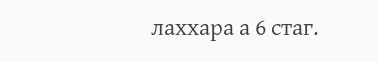лаххара а 6 стаг.